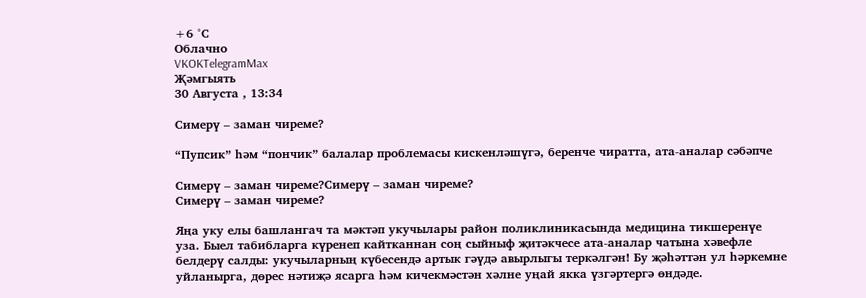+6 °С
Облачно
VKOKTelegramMax
Җәмгыять
30 Августа , 13:34

Симерү – заман чиреме?

“Пупсик” һәм “пончик” балалар проблемасы кискенләшүгә, беренче чиратта, ата-аналар сәбәпче

Симерү – заман чиреме?Симерү – заман чиреме?
Симерү – заман чиреме?

Яңа уку елы башлангач та мәктәп укучылары район поликлиникасында медицина тикшеренүе уза. Быел табибларга күренеп кайтканнан соң сыйныф җитәкчесе ата-аналар чатына хәвефле белдерү салды: укучыларның күбесендә артык гәүдә авырлыгы теркәлгән! Бу җәһәттән ул һәркемне уйланырга, дөрес нәтиҗә ясарга һәм кичекмәстән хәлне уңай якка үзгәртергә өндәде.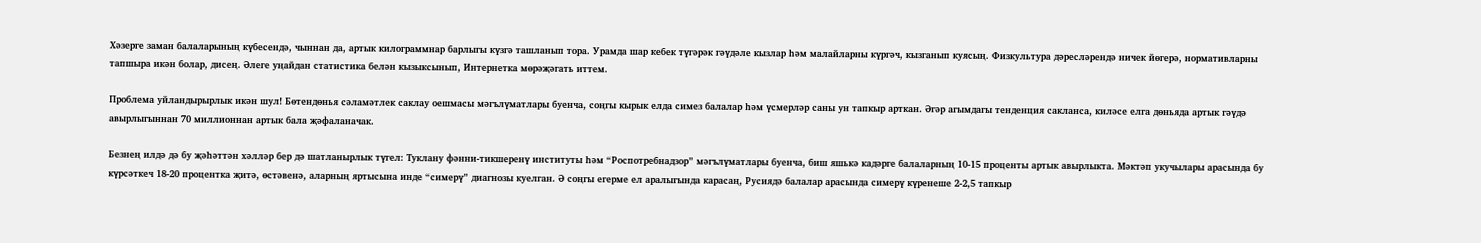Хәзерге заман балаларының күбесендә, чыннан да, артык килограммнар барлыгы күзгә ташланып тора. Урамда шар кебек түгәрәк гәүдәле кызлар һәм малайларны күргәч, кызганып куясың. Физкультура дәресләрендә ничек йөгерә, нормативларны тапшыра икән болар, дисең. Әлеге уңайдан статистика белән кызыксынып, Интернетка мөрәҗәгать иттем.

Проблема уйландырырлык икән шул! Бөтендөнья сәламәтлек саклау оешмасы мәгълүматлары буенча, соңгы кырык елда симез балалар һәм үсмерләр саны ун тапкыр арткан. Әгәр агымдагы тенденция сакланса, киләсе елга дөньяда артык гәүдә авырлыгыннан 70 миллионнан артык бала җәфаланачак.

Безнең илдә дә бу җәһәттән хәлләр бер дә шатланырлык түгел: Туклану фәнни-тикшеренү институты һәм “Роспотребнадзор” мәгълүматлары буенча, биш яшькә кадәрге балаларның 10-15 проценты артык авырлыкта. Мәктәп укучылары арасында бу күрсәткеч 18-20 процентка җитә, өстәвенә, аларның яртысына инде “симерү” диагнозы куелган. Ә соңгы егерме ел аралыгында карасаң, Русиядә балалар арасында симерү күренеше 2-2,5 тапкыр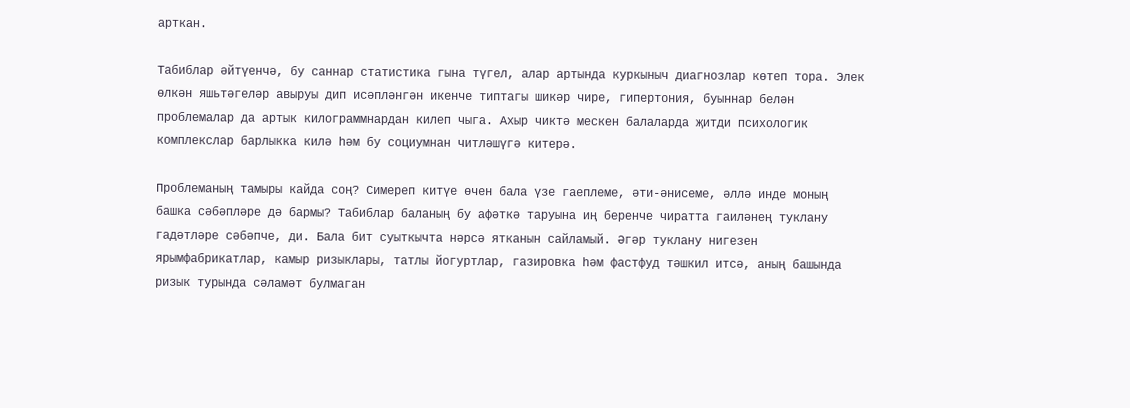арткан.

Табиблар әйтүенчә, бу саннар статистика гына түгел, алар артында куркыныч диагнозлар көтеп тора. Элек өлкән яшьтәгеләр авыруы дип исәпләнгән икенче типтагы шикәр чире, гипертония, буыннар белән проблемалар да артык килограммнардан килеп чыга. Ахыр чиктә мескен балаларда җитди психологик комплекслар барлыкка килә һәм бу социумнан читләшүгә китерә.

Проблеманың тамыры кайда соң? Симереп китүе өчен бала үзе гаеплеме, әти-әнисеме, әллә инде моның башка сәбәпләре дә бармы? Табиблар баланың бу афәткә таруына иң беренче чиратта гаиләнең туклану гадәтләре сәбәпче, ди. Бала бит суыткычта нәрсә ятканын сайламый. Әгәр туклану нигезен ярымфабрикатлар, камыр ризыклары, татлы йогуртлар, газировка һәм фастфуд тәшкил итсә, аның башында ризык турында сәламәт булмаган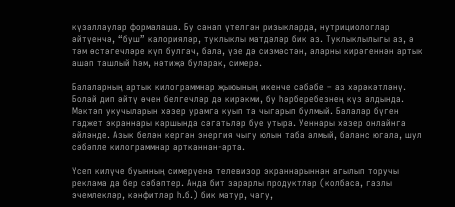күзаллаулар формалаша. Бу санап үтелгән ризыкларда, нутрициологлар әйтүенчә, “буш” калорияләр, туклыклы матдәләр бик аз. Туклыклылыгы аз, ә тәм өстәгечләре күп булгач, бала, үзе дә сизмәстән, аларны кирәгеннән артык ашап ташлый һәм, нәтиҗә буларак, симерә.

Балаларның артык килограммнар җыюының икенче сәбәбе – аз хәрәкәтләнү. Болай дип әйтү өчен белгечләр дә кирәкми, бу һәрберебезнең күз алдында. Мәктәп укучыларын хәзер урамга куып та чыгарып булмый. Балалар бүген гаджет экраннары каршында сәгатьләр буе утыра. Уеннары хәзер онлайнга әйләнде. Азык белән кергән энергия чыгу юлын таба алмый, баланс югала, шул сәбәпле килограммнар артканнан-арта.

Үсеп килүче буынның симерүенә телевизор экраннарыннан агылып торучы реклама да бер сәбәптер. Анда бит зарарлы продуктлар (колбаса, газлы эчемлекләр, кәнфитләр һ.б.) бик матур, чагу,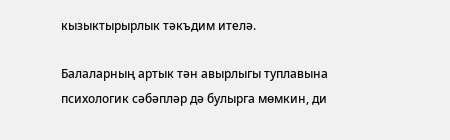кызыктырырлык тәкъдим ителә.

Балаларның артык тән авырлыгы туплавына психологик сәбәпләр дә булырга мөмкин, ди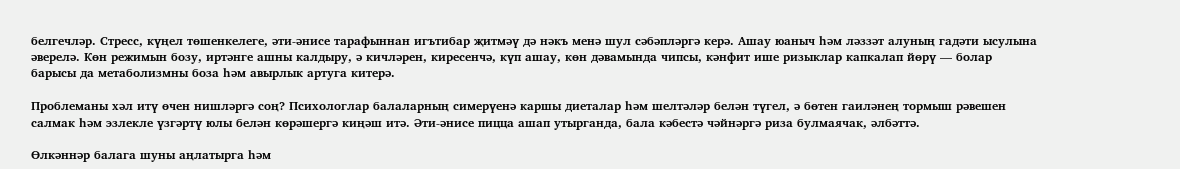белгечләр. Стресс, күңел төшенкелеге, әти-әнисе тарафыннан игътибар җитмәү дә нәкъ менә шул сәбәпләргә керә. Ашау юаныч һәм ләззәт алуның гадәти ысулына әверелә. Көн режимын бозу, иртәнге ашны калдыру, ә кичләрен, киресенчә, күп ашау, көн дәвамында чипсы, кәнфит ише ризыклар капкалап йөрү — болар барысы да метаболизмны боза һәм авырлык артуга китерә.

Проблеманы хәл итү өчен нишләргә соң? Психологлар балаларның симерүенә каршы диеталар һәм шелтәләр белән түгел, ә бөтен гаиләнең тормыш рәвешен салмак һәм эзлекле үзгәртү юлы белән көрәшергә киңәш итә. Әти-әнисе пицца ашап утырганда, бала кәбестә чәйнәргә риза булмаячак, әлбәттә.

Өлкәннәр балага шуны аңлатырга һәм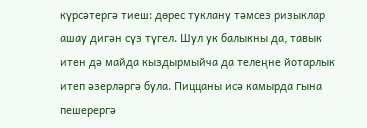күрсәтергә тиеш: дөрес туклану тәмсез ризыклар ашау дигән сүз түгел. Шул ук балыкны да, тавык итен дә майда кыздырмыйча да телеңне йотарлык итеп әзерләргә була. Пиццаны исә камырда гына пешерергә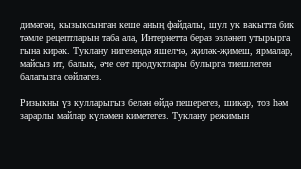димәгән, кызыксынган кеше аның файдалы, шул ук вакытта бик тәмле рецептларын таба ала, Интернетта бераз эзләнеп утырырга гына кирәк. Туклану нигезендә яшелчә, җиләк-җимеш, ярмалар, майсыз ит, балык, әче сөт продуктлары булырга тиешлеген балагызга сөйләгез.

Ризыкны үз кулларыгыз белән өйдә пешерегез, шикәр, тоз һәм зарарлы майлар күләмен киметегез. Туклану режимын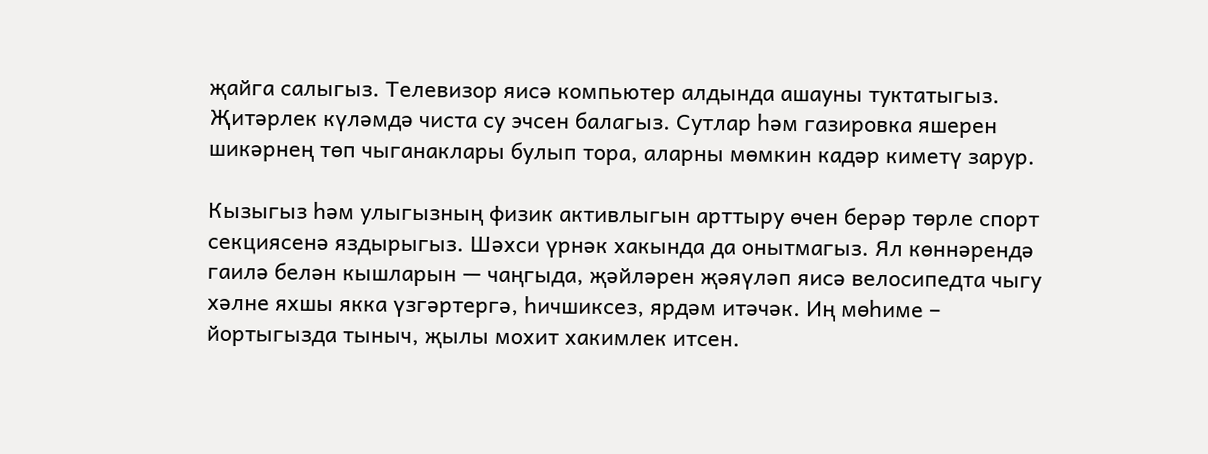җайга салыгыз. Телевизор яисә компьютер алдында ашауны туктатыгыз. Җитәрлек күләмдә чиста су эчсен балагыз. Сутлар һәм газировка яшерен шикәрнең төп чыганаклары булып тора, аларны мөмкин кадәр киметү зарур.

Кызыгыз һәм улыгызның физик активлыгын арттыру өчен берәр төрле спорт секциясенә яздырыгыз. Шәхси үрнәк хакында да онытмагыз. Ял көннәрендә гаилә белән кышларын — чаңгыда, җәйләрен җәяүләп яисә велосипедта чыгу хәлне яхшы якка үзгәртергә, һичшиксез, ярдәм итәчәк. Иң мөһиме – йортыгызда тыныч, җылы мохит хакимлек итсен.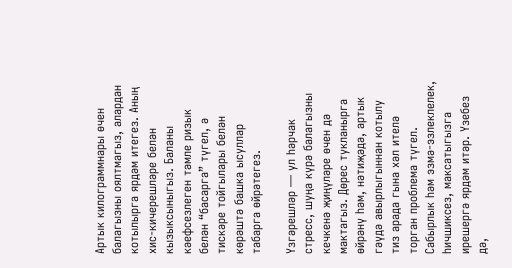Артык килограммнары өчен балагызны оялтмагыз, алардан котылырга ярдәм итегез. Аның хис-кичерешләре белән кызыксыныгыз. Баланы кәефсезлеген тәмле ризык белән “басарга” түгел, ә тискәре тойгылары белән көрәштә башка ысуллар табарга өйрәтегез.

Үзгәрешләр — ул һәрчак стресс, шуңа күрә балагызны кечкенә җиңүләре өчен дә мактагыз. Дөрес тукланырга өйрәнү һәм, нәтиҗәдә, артык гәүдә авырлыгыннан котылу тиз арада гына хәл ителә торган проблема түгел. Сабырлык һәм эзмә-эзлеклелек, һичшиксез, максатыгызга ирешергә ярдәм итәр. Үзебез дә,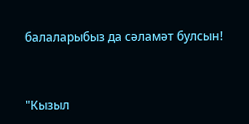балаларыбыз да сәламәт булсын!



"Кызыл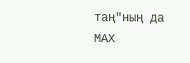таң"ның да МАХ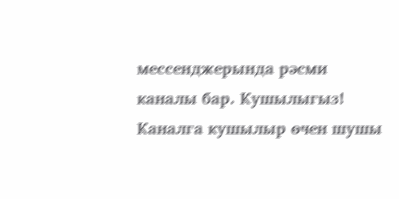мессенджерында рәсми каналы бар. Кушылыгыз!
Каналга кушылыр өчен шушы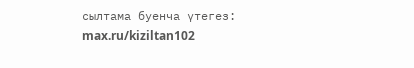сылтама буенча үтегез: max.ru/kiziltan102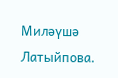Миләүшә Латыйпова.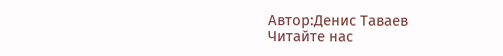Автор:Денис Таваев
Читайте нас